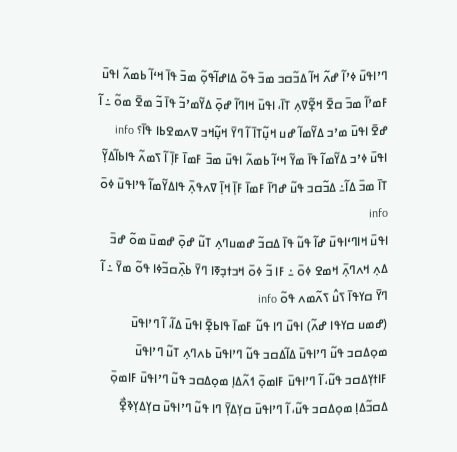ߣߴߊߟߎ߫ ߦߴߊ߬ ߝߍ߬ ߞߊ߬ ߡߏ߬ߛߏ ߘߏ߫ ߟߋ߬ ߡߊߝߊ߬ߟߋ߲߬ ߘߏ߫ ߟߊ߫ ߞߵߊ߬ ߕߘߍ߬ ߊߟߎ߫ ߓߘߴߊ߬ ߘߏ߫ ߛߐ߫ ߞߐ߲߬ߜߍ߲ ߠߊ߫، ߊߟߎ߫ ߞߊߣߊ߬ ߝߋ߲߫ ߡߌ߬ߘߴߏ߬ ߟߊ߫ ߏ߬ ߘߐ߫ ߘߋ߬ ߸ ߊ߬ ߝߐ߫ ߊߟߎ߫ ߘߴߏ ߡߌ߬ߘߊ߬ ߝߎ ߞߎ߲߬ߠߊ߫ ߊ߬ ߣߌ߫ ߞߎ߲߬ߞߏ ߜߍߘߐߕߊ ߟߊ߫؟ info
ߊߟߎ߫ ߦߴߏ ߡߌ߬ߘߊ߬ ߟߊ߫ ߘߌ߬ ߞߵߊ߬ ߕߘߍ߬ ߊߟߎ߫ ߘߏ߫ ߓߘߊ߫ ߓߊ߲߫ ߊ߬ ߖߘߍ߬ ߟߊߕߊ߬ߡߌ߲߬ ߠߊ߫ ߘߏ߫ ߡߊ߬߸ ߡߏ߬ߛߏ ߟߎ߬ ߝߣߊ߫ ߓߘߊ߫ ߓߊ߲߫ ߞߊ߲߫ ߜߍߟߍ߲߫ ߟߊߡߌ߬ߘߊ߬ ߟߴߊߟߎ߫ ߦߋ߫ info
ߊߟߎ߫ ߞߊߣߵߊߟߎ߫ ߝߊ߬ ߟߎ߬ ߟߊ߫ ߡߛߏ߬ ߝߘߎߣߍ߲ ߠߎ߬ ߝߋ߲߫ ߝߘߎ߫ ߘߋ߬ ߝߏ߫ ߡߍ߲ ߞߍߣߍ߲߫ ߞߘߐ ߦߋ߫ ߸ ߓߊ ߏ߬ ߦߋ߫ ߞߏߙߏ߲ߧߊ ߣߌ߫ ߕߍ߲߰ߛߏ߬ߦߊ ߟߋ߬ ߘߌ߫ ߸ ߊ߬ ߣߌ߫ ߛߌߟߊ߫ ߖߎ߮ ߖߍ߬ߘߍ ߟߋ߬ info
(ߝߘߎ ߛߌߟߊ ߝߍ߬) ߊߟߎ߫ ߣߊ ߟߎ߬ ߓߘߊ߫ ߟߊߕߐ߲߫ ߊߟߎ߫ ߡߊ߬، ߊ߬ ߣߴߊߟߎ߫ ߘߋ߲ߡߛߏ ߟߎ߬ ߣߴߊߟߎ߫ ߡߊ߬ߡߛߏ ߟߎ߬ ߣߴߊߟߎ߫ ߕߍߣߍ߲ ߠߎ߬ ߣߴߊߟߎ߫ ߓߊߙߌ߲ߡߛߏ ߟߎ߬، ߊ߬ ߣߴߊߟߎ߫ ߓߊߘߋ߲߫ ߗߍ߬ߡߊ߲ ߘߋ߲ߡߛߏ ߟߎ߬ ߣߴߊߟߎ߫ ߓߊߘߋ߲߫ ߡߛߏ߬ߡߊ߲ ߘߋ߲ߡߛߏ ߟߎ߬، ߊ߬ ߣߴߊߟߎ߫ ߛߌ߲ߡߌ߲߫ ߣߊ ߟߎ߬ ߣߴߊߟߎ߫ ߛߌ߲ߡߌ߲ߢߐ߲߯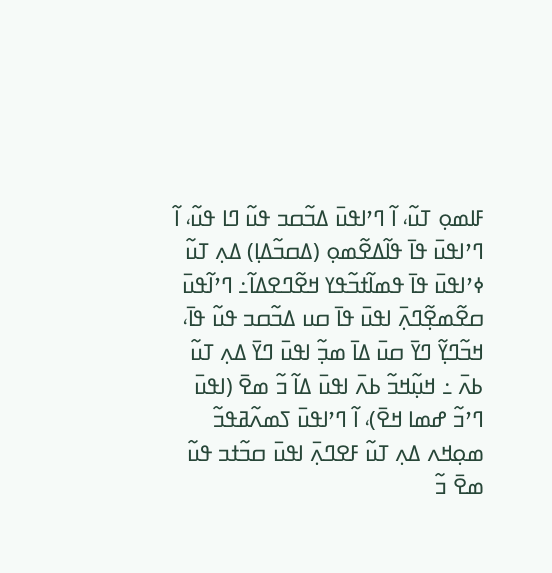ߓߊߘߋ߲ ߠߎ߬، ߊ߬ ߣߴߊߟߎ߫ ߡߏ߬ߛߏ ߟߎ߬ ߣߊ ߟߎ߬، ߊ߬ ߣߴߊߟߎ߫ ߟߊ߫ ߟߊ߬ߡߐ߬ߘߋ߲ (ߡߛߏ߬ߡߊ߲) ߡߍ߲ ߠߎ߬ ߦߴߊߟߎ߫ ߟߊ߫ ߟߘߊ߬ߙߏ߬ߟߌ ߞߐ߬ߣߐߡߊ߬߸ ߣߴߊ߬ߟߎ߫ ߛߐ߬ߘߐ߲߬ߣߍ߲߫ ߊߟߎ߫ ߟߊ߫ ߛߎ ߡߏ߬ߛߏ ߟߎ߬ ߟߊ߫، ߞߏ߬ߣߌ߲߬ ߣߌ߫ ߛߎ߫ ߡߊ߫ ߘߏ߲߬ ߊߟߎ߫ ߣߌ߫ ߡߍ߲ ߠߎ߬ ߕߍ߫ ߸ ߞߎ߲߬ߞߏ߬ ߕߍ߫ ߊߟߎ߫ ߡߊ߬ ߏ߬ ߘߐ߫ (ߊߟߎ߫ ߣߴߏ߬ ߝߘߊ ߞߐ߫)، ߊ߬ ߣߴߊߟߎ߫ ߖߘߍ߬ߥߟߏ߬ ߘߋ߲ߞߍ ߡߍ߲ ߠߎ߬ ߓߐߣߍ߲߫ ߊߟߎ߫ ߛߏ߬ߙߏ ߟߎ߬ ߘߐ߫ ߏ߬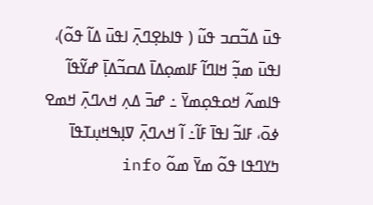ߟߎ߫ ߡߏ߬ߛߏ ߟߎ߬ ( ߟߊߕߐ߲ߣߍ߲߫ ߊߟߎ߫ ߡߊ߬ ߟߋ߬)، ߊߟߎ߫ ߘߏ߲߬ ߞߊߣߊ߬ ߓߊߘߋ߲ߡߊ߫ ߡߛߏ߬ߡߊ߲߫ ߝߌ߬ߟߊ߬ ߟߊߘߍ߬ ߞߋߟߋ߲ߘߌ߫ ߸ ߝߏ߫ ߡߍ߲ ߞߍߣߍ߲߫ ߞߘߐ ߦߋ߫، ߓߊߏ߬ ߊߟߊ߫ ߓߊ߬߸ ߊ߬ ߞߍߣߍ߲߫ ߜߊ߲ߒߞߎ߲ߠߟߊ߫ ߤߌߣߟߊ ߟߋ߬ ߘߌ߫ ߘߋ߬ info